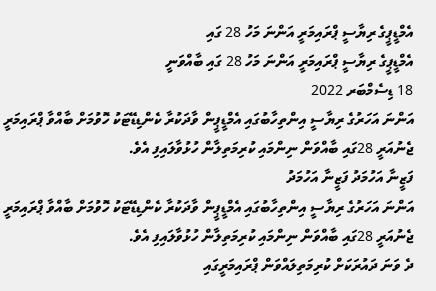އެމްޑީޕީގެ ރިޔާސީ ޕްރައިމަރީ އަންނަ މަހު 28 ގައި
އެމްޑީޕީގެ ރިޔާސީ ޕްރައިމަރީ އަންނަ މަހު 28 ގައި ބާއްވަނީ
18 ޑިސެމްބަރ 2022
އަންނަ އަހަރުގެ ރިޔާސީ އިންތިހާބުގައި އެމްޑީޕީން ވާދަކުރާ ކެންޑިޑޭޓަކު ހޮވުމަށް ބާއްވާ ޕްރައިމަރީ ޖެނުއަރީ 28ގައި ބާއްވަން ނިންމައި ކުރިމަތިލާން ހުޅުވާލައިފި އެވެ.
ފަޒީނާ އަހުމަދު ފަޒީނާ އަހުމަދު
އަންނަ އަހަރުގެ ރިޔާސީ އިންތިހާބުގައި އެމްޑީޕީން ވާދަކުރާ ކެންޑިޑޭޓަކު ހޮވުމަށް ބާއްވާ ޕްރައިމަރީ ޖެނުއަރީ 28ގައި ބާއްވަން ނިންމައި ކުރިމަތިލާން ހުޅުވާލައިފި އެވެ.
ދެ ވަނަ ދައުރަކަށް ކުރިމަތިލައްވަން ޕްރައިމަރީގައި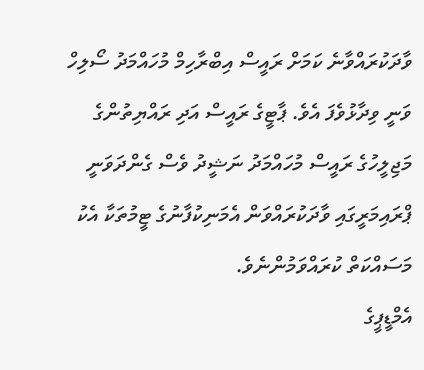ވާދަކުރައްވާނެ ކަމަށް ރައީސް އިބްރާހިމް މުހައްމަދު ސޯލިހް ވަނީ ވިދާޅުވެފަ އެވެ. ޕާޓީގެ ރައީސް އަދި ރައްޔިތުންގެ މަޖިލީހުގެ ރައީސް މުހައްމަދު ނަޝީދު ވެސް ގެންދަވަނީ ޕްރައިމަރީގައި ވާދަކުރައްވަން އެމަނިކުފާނުގެ ޓީމުތަކާ އެކު މަސައްކަތް ކުރައްވަމުންނެވެ.
އެމްޑީޕީގެ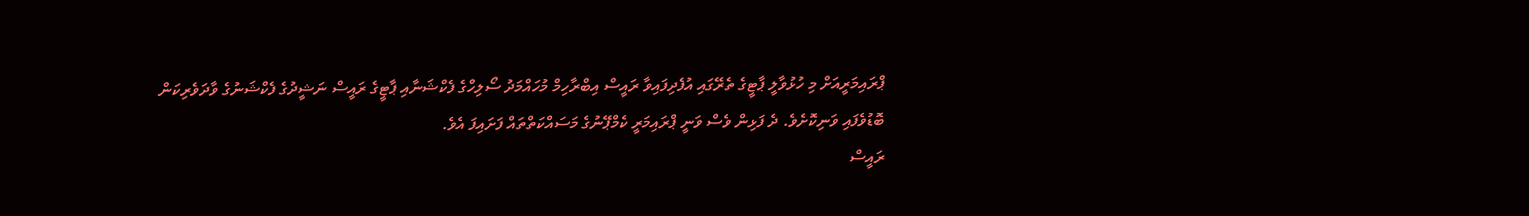ޕްރައިމަރީއަށް މި ހުޅުވާލީ ޕާޓީގެ ތެރޭގައި އުފެދިފައިވާ ރައީސް އިބްރާހިމް މުހައްމަދު ސޯލިހްގެ ފެކްޝަނާއި ޕާޓީގެ ރައީސް ނަޝީދުގެ ފެކްޝަނުގެ ވާދަވެރިކަން ބޮޑުވެފައި ވަނިކޮށެވެ. ދެ ފަޅިން ވެސް ވަނީ ޕްރައިމަރީ ކެމްޕޭނުގެ މަސައްކަތްތައް ފަށައިފަ އެވެ.
ރައީސް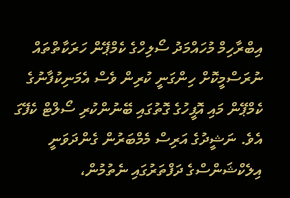އިބްރާހިމް މުހައްމަދު ސޯލިހްގެ ކެމްޕޭން ހަރަކާތްތައް ނުރަސްމީކޮށް ހިންގަނީ ކުރިން ވެސް އެމަނިކުފާނުގެ ކެމްޕޭން މައި އޮފީހުގެ ގޮތުގައި ބޭނުންކުރި ސޯލްޓް ކެފޭގަ އެވެ. ނަޝީދުގެ އަރިސް މެމްބަރުން ގެންދަވަނީ އިލެކްޝަންސްގެ ދަފްތަރުގައި ނެތުމުން،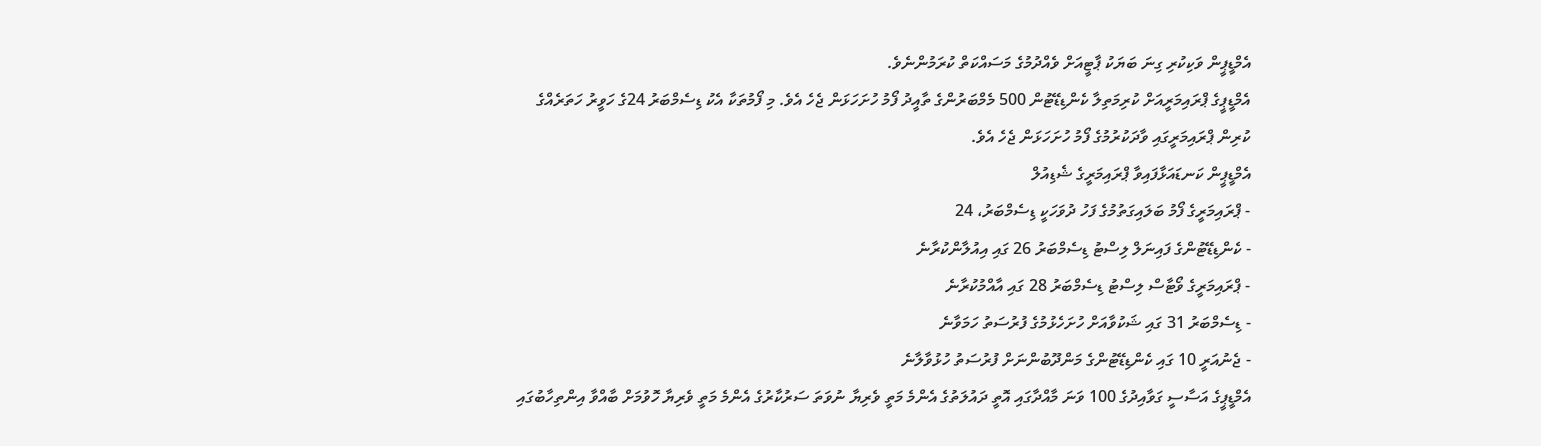އެމްޑީޕީން ވަކިކުރި ގިނަ ބަޔަކު ޕާޓީއަށް ވެއްދުމުގެ މަސައްކަތް ކުރަމުންނެވެ.
އެމްޑީޕީގެ ޕްރައިމަރީއަށް ކުރިމަތިލާ ކެންޑިޑޭޓުން 500 މެމްބަރުންގެ ތާއީދު ފޯމު ހުށަހަޅަން ޖެހެ އެވެ. މި ފޯމުތަކާ އެކު ޑިސެމްބަރު 24ގެ ހަވީރު ހަތަރެއްގެ ކުރިން ޕްރައިމަރީގައި ވާދަކުރުމުގެ ފޯމު ހުށަހަޅަން ޖެހެ އެވެ.
އެމްޑީޕީން ކަނޑައަޅާފައިވާ ޕްރައިމަރީގެ ޝެޑިއުލް
- ޕްރައިމަރީގެ ފޯމު ބަލައިގަތުމުގެ ފަހު ދުވަހަކީ ޑިސެމްބަރު، 24
- ކެންޑިޑޭޓުންގެ ފައިނަލް ލިސްޓު ޑިސެމްބަރު 26 ގައި އިއުލާންކުރާނެ
- ޕްރައިމަރީގެ ވޯޓާސް ލިސްޓު ޑިސެމްބަރު 28 ގައި އާއްމުކުރާނެ
- ޑިސެމްބަރު 31 ގައި ޝަކުވާއަށް ހުށަހެޅުމުގެ ފުރުސަތު ހަމަވާނެ
- ޖެނުއަރީ 10 ގައި ކެންޑިޑޭޓުންގެ މަންދޫބުންނަށް ފުރުސަތު ހުޅުވާލާނެ
އެމްޑީޕީގެ އަސާސީ ގަވާއިދުގެ 100 ވަނަ މާއްދާގައި އޮތީ ދައުލަތުގެ އެންމެ މަތީ ވެރިޔާ ނުވަތަ ސަރުކާރުގެ އެންމެ މަތީ ވެރިޔާ ހޮވުމަށް ބާއްވާ އިންތިހާބުގައި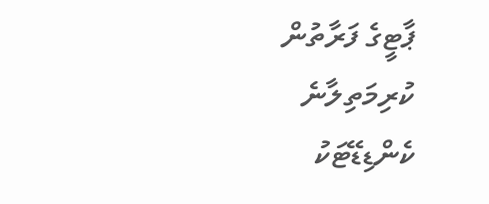ޕާޓީގެ ފަރާތުން ކުރިމަތިލާނެ ކެންޑިޑޭޓަކު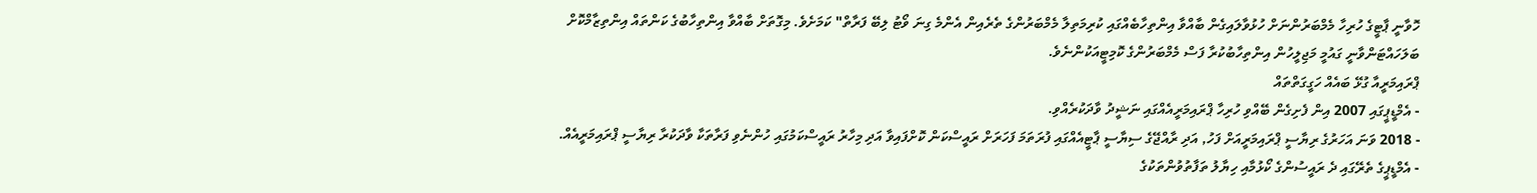ހޮވާނީ ޕާޓީގެ ހުރިހާ މެމްބަރުންނަށް ހުޅުވާލައިގެން ބާއްވާ އިންތިހާބެއްގައި ކުރިމަތިލާ މެމްބަރުންގެ ތެރެއިން އެންމެ ގިނަ ވޯޓު ލިބޭ ފަރާތް" ކަމަށެވެ. މިގޮތަށް ބާއްވާ އިންތިހާބުގެ ކަންތައް އިންތިޒާމްކޮށް ބަލަހައްޓަންވާނީ ގައުމީ މަޖިލީހުން އިންތިހާބުކުރާ ފަސް މެމްބަރުންގެ ކޮމިޓީއަކުންނެވެ.
ޕްރައިމަރީއާ ގުޅޭ ބައެއް ހަގީގަތްތައް
- އެމްޑީޕީގައި 2007 އިން ފެށިގެން ބޭއްވި ހުރިހާ ޕްރައިމަރީއެއްގައި ނަޝީދު ވާދަކުރެއްވި.
- 2018 ވަނަ އަހަރުގެ ރިޔާސީ ޕްރައިމަރީއަށް ފަހު, އަދި ރާއްޖޭގެ ސިޔާސީ ޕާޓީއެއްގައި ފުރަތަމަ ފަހަރަށް ރައީސްކަން ކޮށްފައިވާ އަދި މިހާރު ރައީސްކަމުގައި ހުންނެވި ފަރާތަކާ ވާދަކުރާ ރިޔާސީ ޕްރައިމަރީއެއް.
- އެމްޑީޕީގެ ތެރޭގައި ދެ ރައީސުންގެ ކޯޅުމާއި ހިޔާލު ތަފާތުވުންތަކުގެ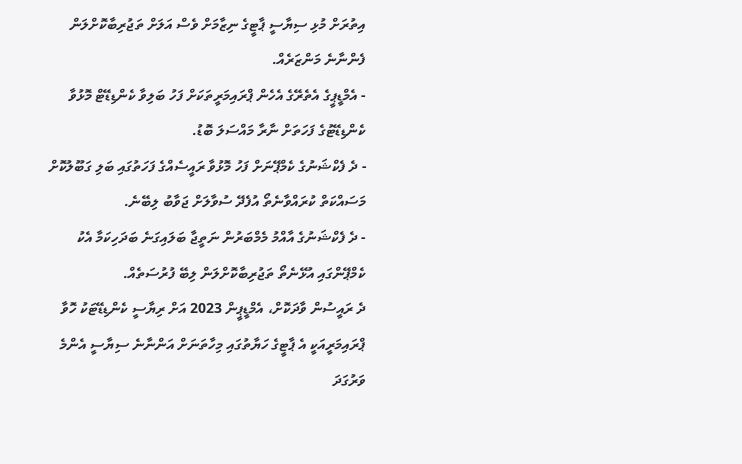އިތުރަށް މުޅި ސިޔާސީ ޕާޓީގެ ނިޒާމަށް ވެސް އަލަށް ތަޖުރިބާކޮށްލަން ފެންނާނެ މަންޒަރެއް.
- އެމްޑީޕީގެ އެތެރޭގެ އެހެން ޕްރައިމަރީތަކަށް ފަހު ބަލިވާ ކެންޑިޑޭޓް މޮޅުވާ ކެންޑިޑޭޓުގެ ފަހަތަށް ނާރާ މައްސަލަ ބޮޑު.
- ދެ ފެކްޝަނުގެ ކެމްޕޭނަށް ފަހު މޮޅުވާ ރައީސެއްގެ ފަހަތުގައި ބަލި ގަބޫލުކޮށް މަސައްކަތް ކުރައްވާނެތޯ އުފެދޭ ސުވާލަށް ޖަވާބު ލިބޭނެ.
- ދެ ފެކްޝަނުގެ އާއްމު މެމްބަރުން ނަތީޖާ ބަލައިގަނެ ބަދަހިކަމާ އެކު ކެމްޕޭންގައި އުޅޭނެތޯ ތަޖުރިބާކޮށްލަން ލިބޭ ފުރުސަތެއް.
ދެ ރައީސުން ވާދަކޮށް، އެމްޑީޕީން 2023 އަށް ރިޔާސީ ކެންޑިޑޭޓަކު ހޮވާ ޕްރައިމަރީއަކީ އެ ޕާޓީގެ ހަޔާތުގައި މިހާތަނަށް އަންނާނެ ސިޔާސީ އެންމެ ވަރުގަދަ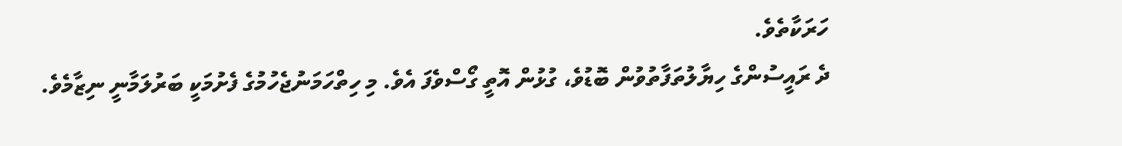ހަރަކާތެވެ.
ދެ ރައީސުންގެ ހިޔާލުތަފާތުވުން ބޮޑުވެ، ގުޅުން އޮތީ ގޯސްވެފަ އެވެ. މި ހިތްހަމަނުޖެހުމުގެ ފެށުމަކީ ބަރުލަމާނީ ނިޒާމެވެ.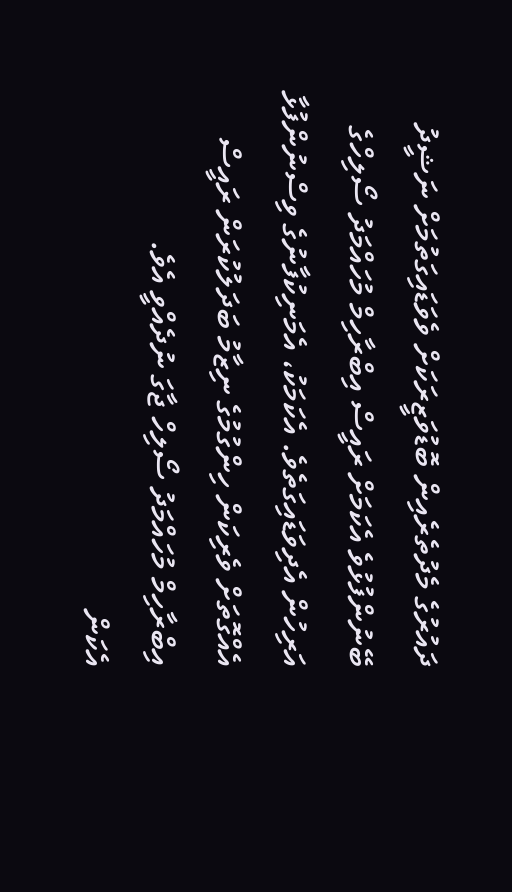ދައުރުގެ މެދުތެރެއިން ބޮޑުވަޒީރަކަށް ވެވަޑައިގަތުމަށް ނަޝީދު ބޭނުންފުޅުވެ އެކަމަށް ރައީސް އިބްރާހިމް މުހައްމަދު ސޯލިހްގެ އަރިހުން އެދިވަޑައިގަތެވެ. އެކަމަކު، އެމަނިކުފާނުގެ ވިސްނުންފުޅާ އެއްގޮތަށް ވެރިކަން ހިންގުމުގެ ނިޒާމު ބަދަލުކުރަން ރައީސް އިބްރާހިމް މުހައްމަދު ސޯލިހް ޖާގަ ނުދެއްވީ އެވެ.
އެކަން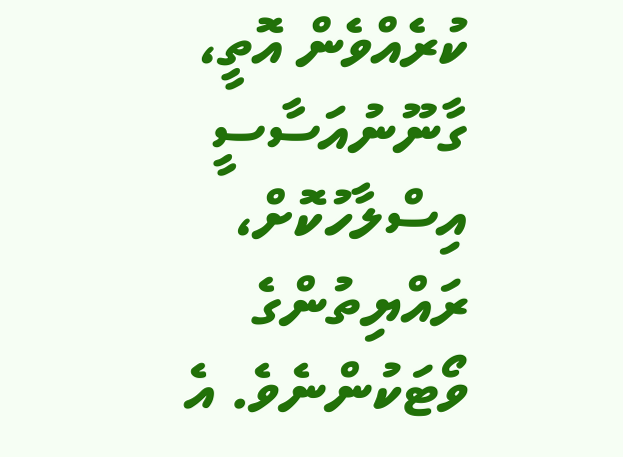ކުރެއްވެން އޮތީ، ގާނޫނުއަސާސީ އިސްލާހުކޮށް، ރައްޔިތުންގެ ވޯޓަކުންނެވެ. އެ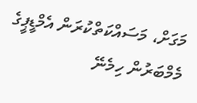މަގަށް، މަސައްކަތްކުރަން އެމްޑީޕީގެ މެމްބަރުން ހިމެނޭ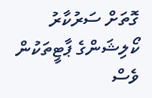ގޮތަށް ސަރުކާރު ކޯލިޝަންގެ ޕާޓީތަކުން ވެސް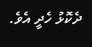ދެކޮޅު ހެދީ އެވެ.